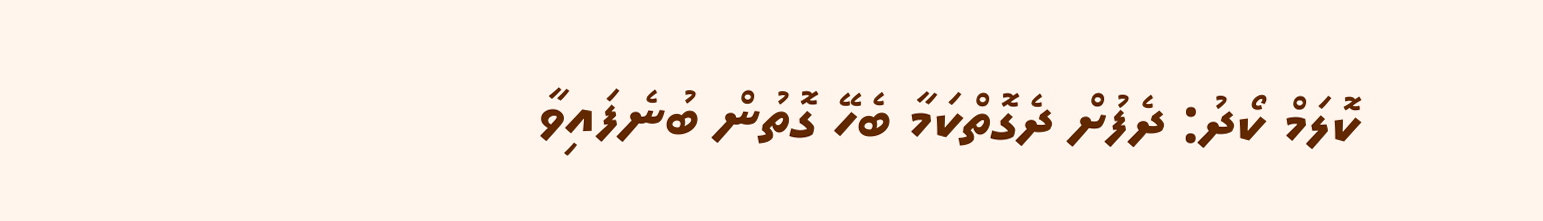ކޮލަމް ކޯދު: ދެފުށް ދެގޮތްކަމާ ބެހޭ ގޮތުން ބުނެފައިވާ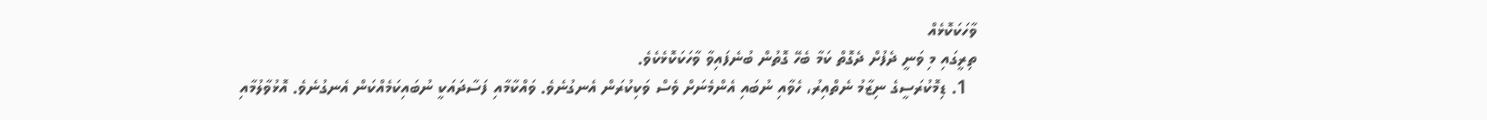ވާހަކަކޮޅެއް
ތިރީގައި މި ވަނީ ދެފުށް ދެގޮތް ކަމާ ބެހޭ ގޮތުން ބުނެފައިވާ ވާހަކަކޮޅެކެވެ.
  1. ޑިމޮކުރަސީގެ ނިޒާމު ނެތްއިރު، ހެވާއި ނުބައި އެންމެނަށް ވެސް ވަކިކުރަން އެނގުނެވެ. ވައްކާމާއި ފަސާދައަކީ ނުބައިކަމެއްކަން އެނގުނެވެ. އޮޅުވާލުމާއި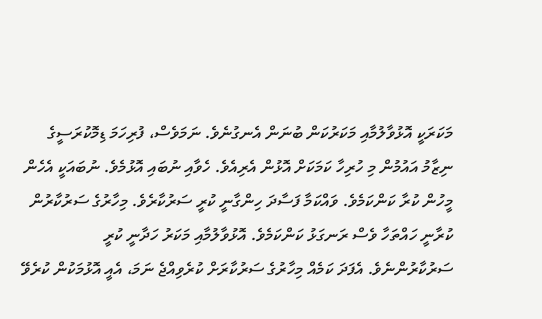މަކަރަކީ އޮޅުވާލުމާއި މަކަރުކަން ބުނަން އެނގުނެވެ. ނަމަވެސް، ފުރިހަމަ ޑިމޮކުރަސީގެ ނިޒާމު އައުމުން މި ހުރިހާ ކަމަކަށް އޮޅުން އެރިއެވެ. ހެވާއި ނުބައި އޮޅުމެވެ. ނުބައަކީ އެހެން މީހުން ކުރާ ކަންކަމެވެ. ވައްކަމާ ފަސާދަ ހިންގާނީ ކުރީ ސަރުކާރެވެ. މިހާރުގެ ސަރުކާރުން ކުރާނީ ހައްތަހާ ވެސް ރަނގަޅު ކަންކަމެވެ. އޮޅުވާލުމާއި މަކަރު ހަދާނީ ކުރީ ސަރުކާރުންނެވެ. އެފަދަ ކަމެއް މިހާރުގެ ސަރުކާރަށް ކުރެވިއްޖެ ނަމަ، އެއީ އޮޅުމަކުން ކުރެވޭ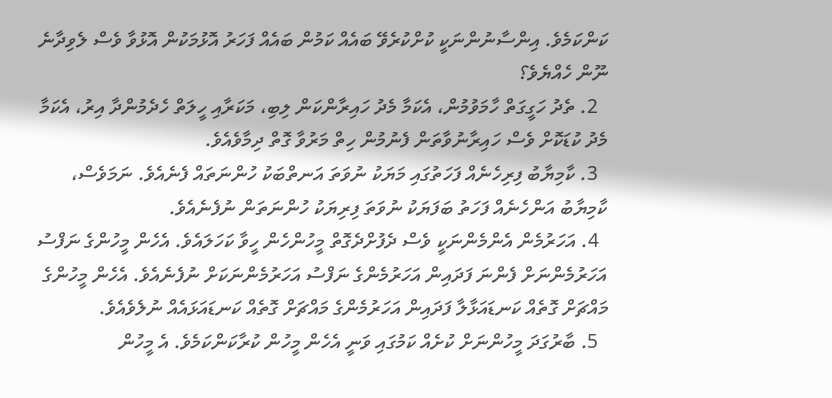ކަންކަމެވެ. އިންސާނުންނަކީ ކުށްކުރެވޭ ބައެއް ކަމުން ބައެއް ފަހަރު އޮޅުމަކުން އޮޅުވާ ވެސް ލެވިދާނެ ނޫން ހެއްޔެވެ؟
  2. ތެދު ހަގީގަތް ހާމަވުމުން، އެކަމާ މެދު ހައިރާންކަން ލިބި، މަކަރާއި ހީލަތް ހެދެމުންދާ އިރު، އެކަމާ މެދު ކުޑަކޮށް ވެސް ހައިރާނުވާތަން ފެނުމުން ހިތް މަރުވާ ގޮތް ދިމާވެއެވެ.
  3. ކާމިޔާބު ފިރިހެނެއް ފަހަތުގައި މަޔަކު ނުވަތަ އަނތްބަކު ހުންނަތައް ފެނެއެވެ. ނަމަވެސް، ކާމިޔާބު އަންހެނެއް ފަހަތު ބަފަޔަކު ނުވަތަ ފިރިޔަކު ހުންނަތަން ނުފެނެއެވެ.
  4. އަހަރުމެން އެންމެންނަކީ ވެސް ދެފުށްދެގޮތް މީހުންހެން ހީވާ ކަހަލައެވެ. އެހެން މީހުންގެ ނަފްސު އަހަރުމެންނަށް ފެންނަ ފަދައިން އަހަރުމެންގެ ނަފްސު އަހަރުމެންނަކަށް ނުފެނެއެވެ. އެހެން މީހުންގެ މައްޗަށް ގޮތެއް ކަނޑައަޅާލާ ފަދައިން އަހަރުމެންގެ މައްޗަށް ގޮތެއް ކަނޑައަޅައެއް ނުލެވެއެވެ.
  5. ބާރުގަދަ މީހުންނަށް ކުށެއް ކަމުގައި ވަނީ އެހެން މީހުން ކުރާކަންކަމެވެ. އެ މީހުން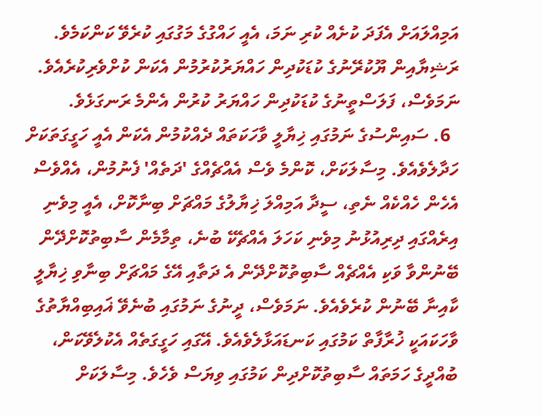އަމިއްލައަށް އެފަދަ ކުށެއް ކުރި ނަމަ، އެއީ ހައްގުގެ މަގުގައި ކުރެވޭ ކަންކަމެވެ. ރަޝިޔާއިން ޔޫކުރޭނުގެ ކުޑަކުދިން ހައްޔަރުކުރުމުން އެކަން ކުށްވެރިކުރެއެވެ. ނަމަވެސް، ފަލަސްތީނުގެ ކުޑަކުދިން ހައްޔަރު ކުރުން އެންމެ ރަނގަޅެވެ.
  6. ސައިންސުގެ ނަމުގައި ޚިޔާލީ ވާހަކަތައް ދެއްކުމުން އެކަން އެއީ ހަގީގަތަކަށް ހަދާލެވެއެވެ. މިސާލަކަށް، ކޮންމެ ވެސް އެއްޗެއްގެ 'ދަތެއް' ފެނުމުން، އެއްވެސް އެހެން ހެއްކެއް ނެތި، ސީދާ އަމިއްލަ ޚިޔާލުގެ މައްޗަށް ބިނާކޮށް، އެއީ މިވެނި އިރެއްގައި ދިރިއުޅުނު މިވެނި ކަހަލަ އެއްޗެކޭ ބުނެ، ތިމާމެން ސާބިތުކޮށްދޭން ބޭނުންވާ ވަކި އެއްޗެއް ސާބިތުކޮށްދޭން އެ ދަތާއި އޭގެ މައްޗަށް ބިނާވި ޚިޔާލީ ކާއިނާ ބޭނުން ކުރެވެއެވެ. ނަމަވެސް، ދީނުގެ ނަމުގައި ބުނެވޭ ޣައިބިއްޔާތުގެ ވާހަކައަކީ ޚުރާފާތް ކަމުގައި ކަނޑައަޅާލެވެއެވެ. އޭގައި ހަގީގަތެއް އެކުލެވޭކަން، ބުއްދީގެ ހަމަތައް ސާބިތުކޮށްދިން ކަމުގައި ވިޔަސް ވެހެވެ. މިސާލަކަށް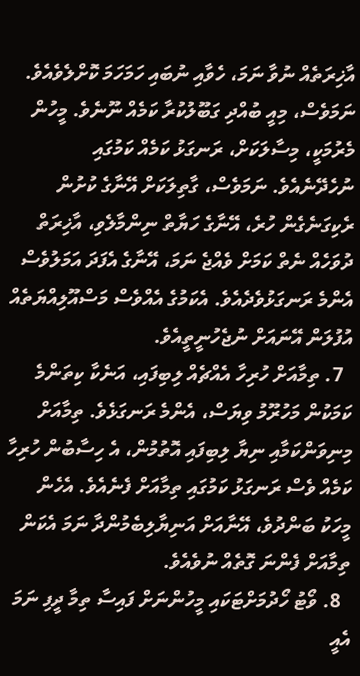އާޚިރަތެއް ނުވާ ނަމަ، ހެވާއި ނުބައި ހަމަހަމަ ކޮށްލެވެއެވެ. ނަމަވެސް، މިއީ ބުއްދި ގަބޫލުކުރާ ކަމެއް ނޫނެވެ. މީހުން މެރުމަކީ، މިސާލަކަށް، ރަނގަޅު ކަމެއް ކަމުގައި ނުހެދޭނެއެވެ. ނަމަވެސް، ގާތިލަކަށް އޭނާގެ ކުށުން ރެކިގަނެގެން ހުރެ، އޭނާގެ ހަޔާތް ނިންމާލެވި، އާޚިރަތް ދުވަހެއް ނެތް ކަމަށް ވެއްޖެ ނަމަ، އޭނާގެ އެފަދަ އަމަލުވެސް އެންމެ ރަނގަޅުވެދެއެވެ. އެކަމުގެ އެއްވެސް މަސްއޫލިއްޔަތެއް އުފުލަން އޭނައަށް ނުޖެހުނީތީއެވެ.
  7. ތިމާއަށް ހުރިހާ އެއްޗެއް ލިބިފައި، އަނެކާ ކިތަންމެ ކަމަކުން މަހުރޫމު ވިޔަސް، އެންމެ ރަނގަޅެވެ. ތިމާއަށް މިނިވަންކަމާއި ނިޔާ ލިބިފައި އޮތުމުން، އެ ހިސާބުން ހުރިހާ ކަމެއް ވެސް ރަނގަޅު ކަމުގައި ތިމާއަށް ފެނެއެވެ. އެހެން މީހަކު ބަންދުވެ، އޭނާއަށް އަނިޔާލިބެމުންދާ ނަމަ އެކަން ތިމާއަށް ފެންނަ ގޮތެއް ނުވެއެވެ.
  8. ވޯޓު ހޯދުމަށްޓަކައި މީހުންނަށް ފައިސާ ތިމާ ދީފި ނަމަ އެއީ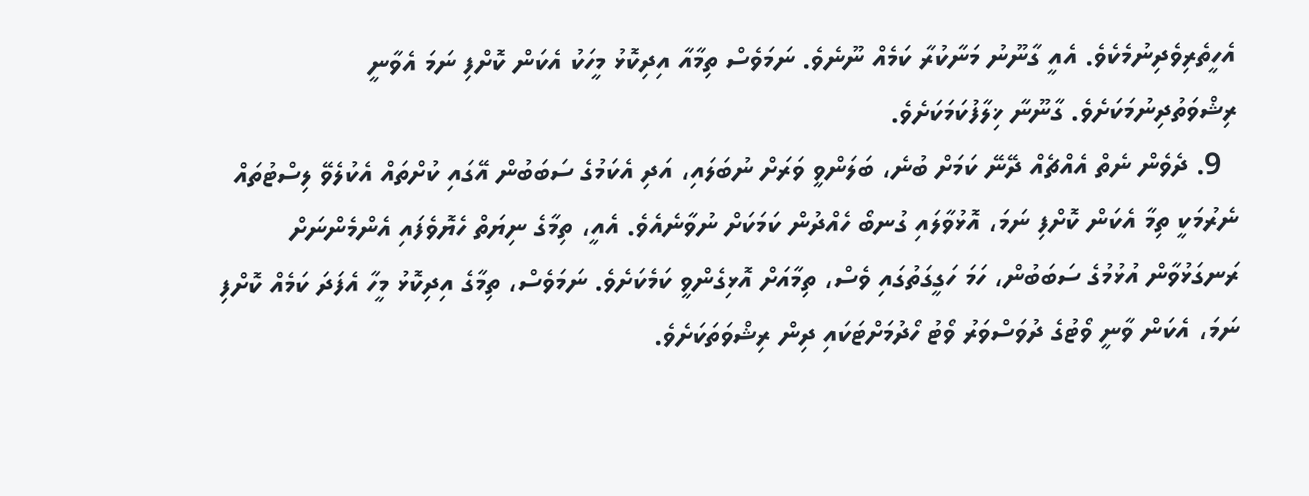އެހީތެރިވެދިނުމެކެވެ. އެއީ ގާނޫނު މަނާކުރާ ކަމެއް ނޫނެވެ. ނަމަވެސް ތިމާއާ އިދިކޮޅު މީހަކު އެކަން ކޮށްފި ނަމަ އެވާނީ ރިޝްވަތުދިނުމަކަށެވެ. ގާނޫނާ ޚިލާފުކަމަކަށެވެ.
  9. ދެވެން ނެތް އެއްޗެއް ދޭނޭ ކަމަށް ބުނެ، ބަލަންވީ ވަރަށް ނުބަލައި، އަދި އެކަމުގެ ސަބަބުން އޭގައި ކުށްތައް އެކުލެވޭ ލިސްޓުތައް ނެރުމަކީ ތިމާ އެކަން ކޮށްފި ނަމަ، އޮޅުވާލައި ގުނބޯ ހެއްދުން ކަމަކަށް ނުވާނެއެވެ. އެއީ، ތިމާގެ ނިޔަތް ހެޔޮވެފައި އެންމެންނަށް ރަނގަޅުވާން އުޅުމުގެ ސަބަބުން، ހަމަ ހަގީގަތުގައި ވެސް، ތިމާއަށް އޮޅިގެންވީ ކަމެކަށެވެ. ނަމަވެސް، ތިމާގެ އިދިކޮޅު މީހާ އެފަދަ ކަމެއް ކޮށްފި ނަމަ، އެކަން ވާނީ ވޯޓުގެ ދުވަސްވަރު ވޯޓު ހޯދުމަށްޓަކައި ދިން ރިޝްވަތަކަށެވެ.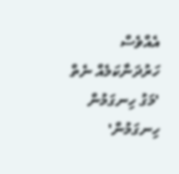އެއްވެސް ހަރުދަނާކަމެއް ނެތް 'މަގު ހިނގަމުން ހިނގަމުން'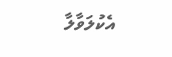އެކުލަވާލާ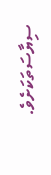ސިޔާސަތަކަށެވެ.